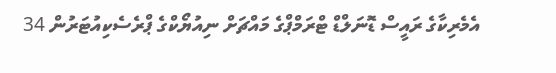އެމެރިކާގެ ރައީސް ޑޮނަލްޑް ޓްރަމްޕްގެ މައްޗަށް ނިއުޔޯކްގެ ޕްރެސެކިއުޓަރުން 34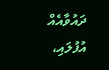ދައުވާއެއް އުފުލައި،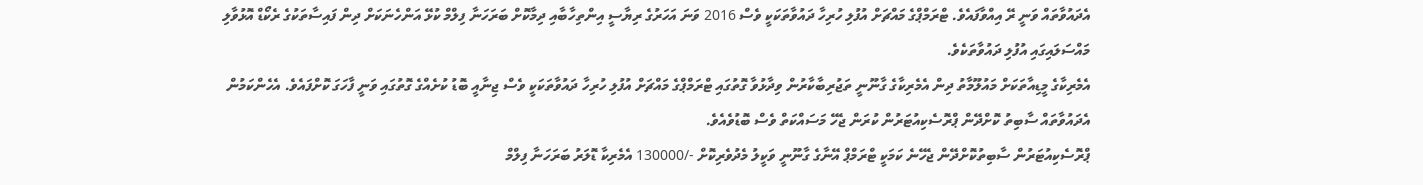އެދައުވާތައް ވަނީ ރޭ އިއްވާފައެވެ. ޓްރަމްޕްގެ މައްޗަށް އުފުލި ހުރިހާ ދައުވާތަކަކީ ވެސް 2016 ވަނަ އަހަރުގެ ރިޔާސީ އިންތިހާބާއި ދިމާކޮށް ބަރަހަނާ ފިލްމް ކުޅޭ އަންހެނަކަށް ދިން ފައިސާތަކުގެ ރެކޯޑް އޮޅުވާލި މައްސަލައިގައި އުފުލި ދައުވާތަކެވެ.
އެމެރިކާގެ މީޑިއާތަކަށް މައުލޫމާތު ދިން އެމެރިކާގެ ގާނޫނީ ތަޖުރިބާކާރުން ވިދާޅުވާ ގޮތުގައި ޓްރަމްޕްގެ މައްޗަށް އުފުލި ހުރިހާ ދައުވާތަކަކީ ވެސް ޖިނާއީ ބޮޑު ކުށެއްގެ ގޮތުގައި ވަނީ ފާހަގަ ކޮށްފައެވެ. އެހެންކަމުން އެދައުވާތައް ސާބިތު ކޮށްދޭން ޕްރޮސެކިއުޓަރުން ކުރަން ޖެހޭ މަސައްކަތް ވެސް ބޮޑުވެއެވެ.
ޕްރޮސެކިއުޓަރުން ސާބިތުކޮށްދޭން ޖެހޭނެ ކަމަކީ ޓްރަމްޕް އޭނާގެ ގާނޫނީ ވަކީލު މެދުވެރިކޮށް -/130000 އެމެރިކާ ޑޮލަރު ބަރަހަނާ ފިލްމް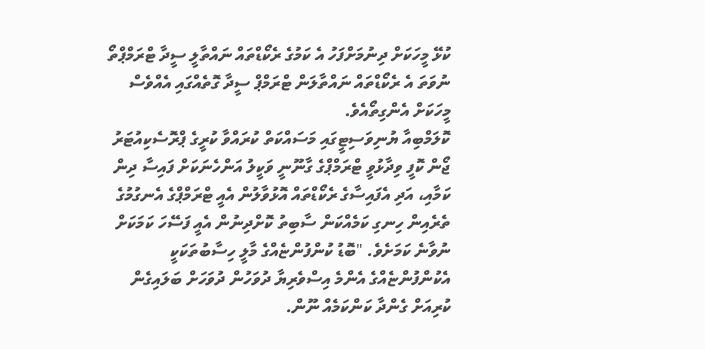ކުޅޭ މީހަކަށް ދިނުމަށްފަހު އެ ކަމުގެ ރެކޯޑްތައް ނައްތާލީ ސީދާ ޓްރަމްޕްތޯ ނުވަތަ އެ ރެކޯޑްތައް ނައްތާލަން ޓްރަމްޕް ސީދާ ގޮތެއްގައި އެއްވެސް މީހަކަށް އެންގިތޯއެވެ.
ކޮލަމްބިއާ ޔުނިވަސިޓީގައި މަސައްކަތް ކުރައްވާ ކުރީގެ ޕްރޮސެކިއުޓަރު ޖޯން ކޮފީ ވިދާޅުވީ ޓްރަމްޕްގެ ގާނޫނީ ވަކީލު އަންހެނަކަށް ފައިސާ ދިން ކަމާއި، އަދި އެފައިސާގެ ރެކޯޑްތައް އޮޅުވާލުން އެއީ ޓްރަމްޕްގެ އެނގުމުގެ ތެރެއިން ހިނގި ކަމެއްކަން ސާބިތު ކޮށްދިނުން އެއީ ފަސޭހަ ކަމަކަށް ނުވާނެ ކަމަށެވެ. "ބޮޑު ކުންފުންޏެއްގެ މާލީ ހިސާބުތަކަކީ އެކުންފުންޏެއްގެ އެންމެ އިސްވެރިޔާ ދުވަހުން ދުވަހަށް ބަލައިގެން ކުރިއަށް ގެންދާ ކަންކަމެއް ނޫން.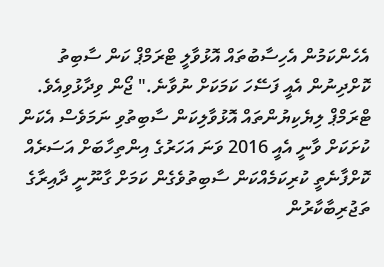އެހެންކަމުން އެހިސާބުތައް އޮޅުވާލީ ޓްރަމްޕް ކަން ސާބިތު ކޮށްދިނުން އެއީ ފަސޭހަ ކަމަކަށް ނުވާނެ." ޖޯން ވިދާޅުވިއެވެ.
ޓްރަމްޕް ލިޔެކިޔުންތައް އޮޅުވާލިކަން ސާބިތުވި ނަމަވެސް އެކަން ކުށަކަށް ވާނީ އެއީ 2016 ވަނަ އަހަރުގެ އިންތިހާބަށް އަސަރެއް ކޮށްފާނެތީ ކުރިކަމެއްކަން ސާބިތުވެގެން ކަމަށް ގާނޫނީ ދާއިރާގެ ތަޖުރިބާކާރުން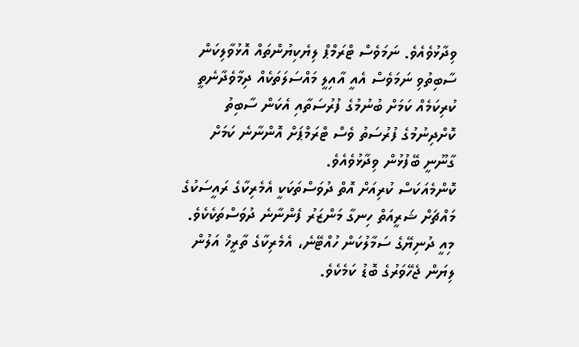ވިދާޅުވެއެވެ. ނަމަވެސް ޓްރަމްޕް ލިޔެކިޔުންތައް އޮޅުވާލިކަން ސާބިތުވި ނަމަވެސް އެއީ އާއިލީ މައްސަލަތަކެއް ދިމާވެދާނެތީ ކުރިކަމެއް ކަމަށް ބުނުމުގެ ފުރުސަތާއި އެކަން ސާބިތު ކޮށްދިނުމުގެ ފުރުސަތު ވެސް ޓްރަމްޕަށް އޮންނާނެ ކަމަށް ގާނޫނީ ބޭފުޅުން ވިދާޅުވެއެވެ.
ކޮންމެއަކަސް ކުރިއަށް އޮތް ދުވަސްތަކަކީ އެމެރިކާގެ ރައީސަކުގެ މައްޗަށް ޝަރީއަތް ހިނގާ މަންޒަރު ފެންނާނެ ދުވަސްތަކެކެވެ. މިއީ ދުނިޔޭގެ ސަމާލުކަން ހުއްޓޭނެ، އެމެރިކާގެ ތާރީޚް އަލުން ލިޔަން ޖެހޭވަރުގެ ބޮޑު ކަމެކެވެ.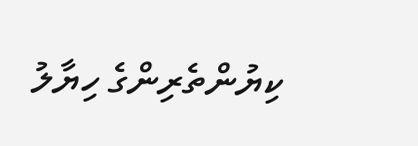ކިޔުންތެރިންގެ ހިޔާލު